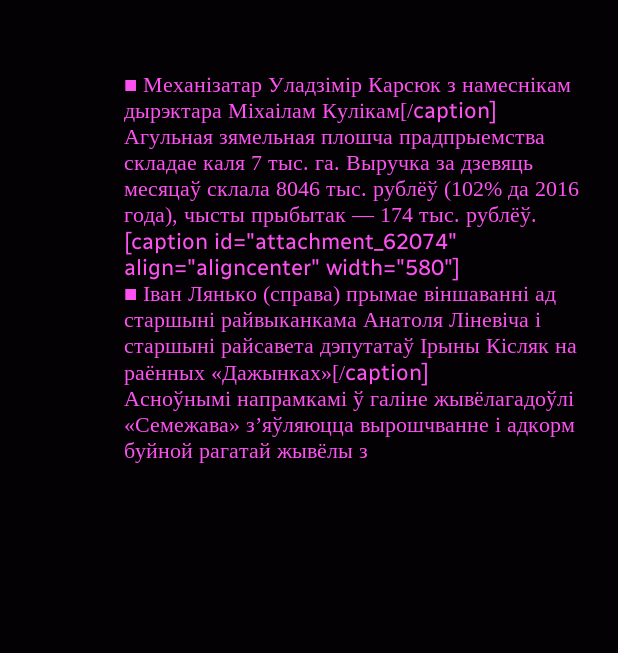■ Механізатар Уладзімір Карсюк з намеснікам дырэктара Міхаілам Кулікам[/caption]
Агульная зямельная плошча прадпрыемства складае каля 7 тыс. га. Выручка за дзевяць месяцаў склала 8046 тыс. рублёў (102% да 2016 года), чысты прыбытак — 174 тыс. рублёў.
[caption id="attachment_62074" align="aligncenter" width="580"]
■ Іван Лянько (справа) прымае віншаванні ад старшыні райвыканкама Анатоля Ліневіча і старшыні райсавета дэпутатаў Ірыны Кісляк на раённых «Дажынках»[/caption]
Асноўнымі напрамкамі ў галіне жывёлагадоўлі «Семежава» з’яўляюцца вырошчванне і адкорм буйной рагатай жывёлы з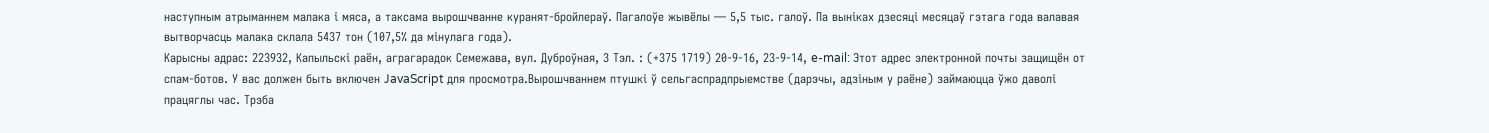наступным атрыманнем малака і мяса, а таксама вырошчванне куранят-бройлераў. Пагалоўе жывёлы — 5,5 тыс. галоў. Па выніках дзесяці месяцаў гэтага года валавая вытворчасць малака склала 5437 тон (107,5% да мінулага года).
Карысны адрас: 223932, Капыльскі раён, аграгарадок Семежава, вул. Дуброўная, 3 Тэл. : (+375 1719) 20-9-16, 23-9-14, e-mail: Этот адрес электронной почты защищён от спам-ботов. У вас должен быть включен JavaScript для просмотра.Вырошчваннем птушкі ў сельгаспрадпрыемстве (дарэчы, адзіным у раёне) займаюцца ўжо даволі працяглы час. Трэба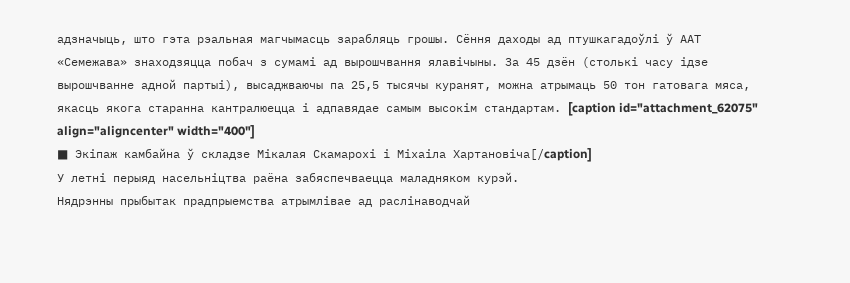адзначыць, што гэта рэальная магчымасць зарабляць грошы. Сёння даходы ад птушкагадоўлі ў ААТ «Семежава» знаходзяцца побач з сумамі ад вырошчвання ялавічыны. За 45 дзён (столькі часу ідзе вырошчванне адной партыі), высаджваючы па 25,5 тысячы куранят, можна атрымаць 50 тон гатовага мяса, якасць якога старанна кантралюецца і адпавядае самым высокім стандартам. [caption id="attachment_62075" align="aligncenter" width="400"]
■ Экіпаж камбайна ў складзе Мікалая Скамарохі і Міхаіла Хартановіча[/caption]
У летні перыяд насельніцтва раёна забяспечваецца маладняком курэй.
Нядрэнны прыбытак прадпрыемства атрымлівае ад раслінаводчай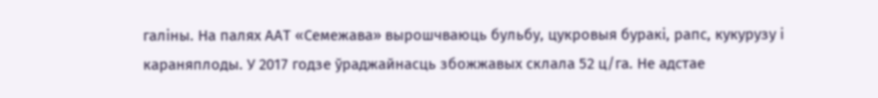галіны. На палях ААТ «Семежава» вырошчваюць бульбу, цукровыя буракі, рапс, кукурузу і караняплоды. У 2017 годзе ўраджайнасць збожжавых склала 52 ц/га. Не адстае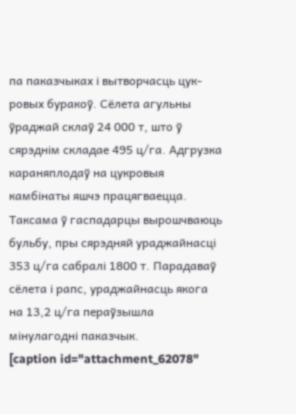па паказчыках і вытворчасць цук-ровых буракоў. Сёлета агульны ўраджай склаў 24 000 т, што ў сярэднім складае 495 ц/га. Адгрузка караняплодаў на цукровыя камбінаты яшчэ працягваецца. Таксама ў гаспадарцы вырошчваюць бульбу, пры сярэдняй ураджайнасці 353 ц/га сабралі 1800 т. Парадаваў сёлета і рапс, ураджайнасць якога на 13,2 ц/га пераўзышла мінулагодні паказчык.
[caption id="attachment_62078"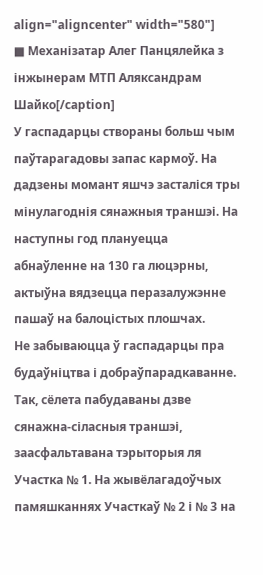align="aligncenter" width="580"]
■ Механізатар Алег Панцялейка з інжынерам МТП Аляксандрам Шайко[/caption]
У гаспадарцы створаны больш чым паўтарагадовы запас кармоў. На дадзены момант яшчэ засталіся тры мінулагоднія сянажныя траншэі. На наступны год плануецца абнаўленне на 130 га люцэрны, актыўна вядзецца перазалужэнне пашаў на балоцістых плошчах.
Не забываюцца ў гаспадарцы пра будаўніцтва і добраўпарадкаванне. Так, сёлета пабудаваны дзве сянажна-сіласныя траншэі, заасфальтавана тэрыторыя ля Участка № 1. На жывёлагадоўчых памяшканнях Участкаў № 2 і № 3 на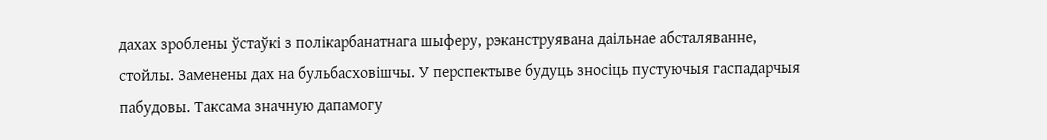дахах зроблены ўстаўкі з полікарбанатнага шыферу, рэканструявана даільнае абсталяванне, стойлы. Заменены дах на бульбасховішчы. У перспектыве будуць зносіць пустуючыя гаспадарчыя пабудовы. Таксама значную дапамогу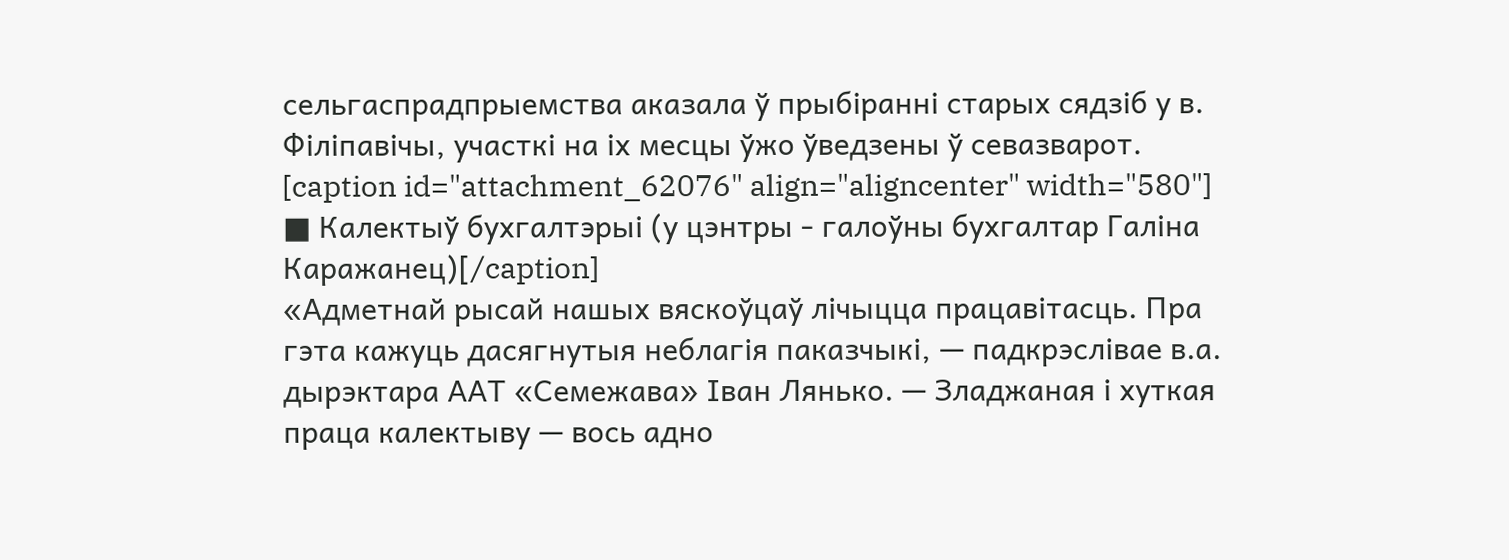сельгаспрадпрыемства аказала ў прыбіранні старых сядзіб у в. Філіпавічы, участкі на іх месцы ўжо ўведзены ў севазварот.
[caption id="attachment_62076" align="aligncenter" width="580"]
■ Калектыў бухгалтэрыі (у цэнтры - галоўны бухгалтар Галіна Каражанец)[/caption]
«Адметнай рысай нашых вяскоўцаў лічыцца працавітасць. Пра гэта кажуць дасягнутыя неблагія паказчыкі, — падкрэслівае в.а. дырэктара ААТ «Семежава» Іван Лянько. — Зладжаная і хуткая праца калектыву — вось адно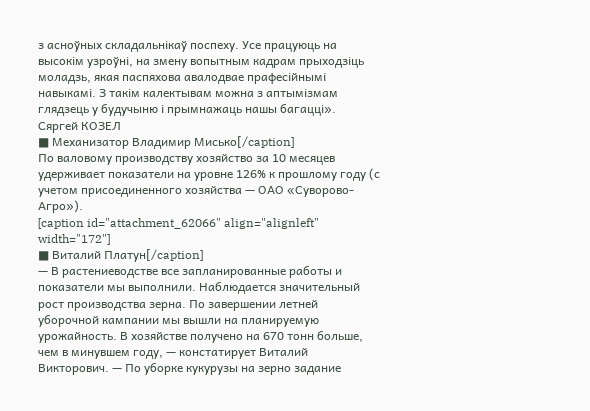з асноўных складальнікаў поспеху. Усе працуюць на высокім узроўні, на змену вопытным кадрам прыходзіць моладзь, якая паспяхова авалодвае прафесійнымі навыкамі. З такім калектывам можна з аптымізмам глядзець у будучыню і прымнажаць нашы багацці».
Сяргей КОЗЕЛ
■ Механизатор Владимир Мисько[/caption]
По валовому производству хозяйство за 10 месяцев удерживает показатели на уровне 126% к прошлому году (с учетом присоединенного хозяйства — ОАО «Суворово-Агро»).
[caption id="attachment_62066" align="alignleft" width="172"]
■ Виталий Платун[/caption]
— В растениеводстве все запланированные работы и показатели мы выполнили. Наблюдается значительный рост производства зерна. По завершении летней уборочной кампании мы вышли на планируемую урожайность. В хозяйстве получено на 670 тонн больше, чем в минувшем году, — констатирует Виталий Викторович. — По уборке кукурузы на зерно задание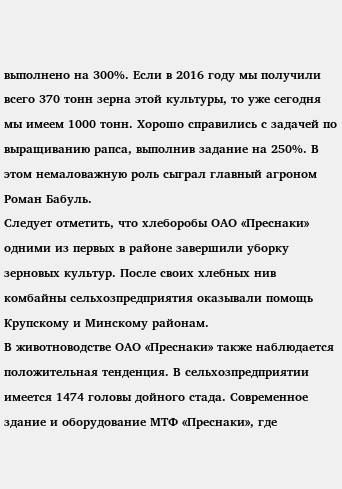выполнено на 300%. Если в 2016 году мы получили всего 370 тонн зерна этой культуры, то уже сегодня мы имеем 1000 тонн. Хорошо справились с задачей по выращиванию рапса, выполнив задание на 250%. В этом немаловажную роль сыграл главный агроном Роман Бабуль.
Следует отметить, что хлеборобы ОАО «Преснаки» одними из первых в районе завершили уборку зерновых культур. После своих хлебных нив комбайны сельхозпредприятия оказывали помощь Крупскому и Минскому районам.
В животноводстве ОАО «Преснаки» также наблюдается положительная тенденция. В сельхозпредприятии имеется 1474 головы дойного стада. Современное здание и оборудование МТФ «Преснаки», где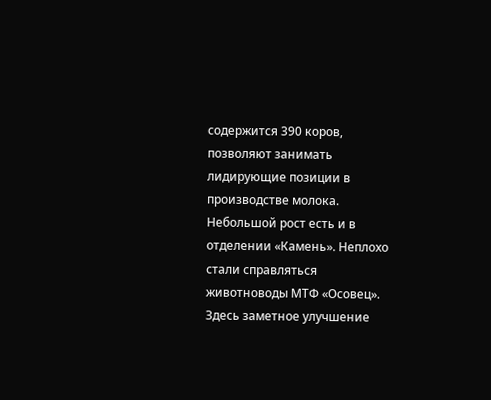содержится 390 коров, позволяют занимать лидирующие позиции в производстве молока. Небольшой рост есть и в отделении «Камень». Неплохо стали справляться животноводы МТФ «Осовец». Здесь заметное улучшение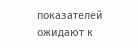показателей ожидают к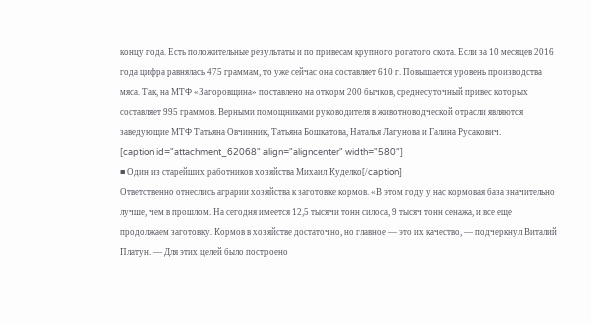концу года. Есть положительные результаты и по привесам крупного рогатого скота. Если за 10 месяцев 2016 года цифра равнялась 475 граммам, то уже сейчас она составляет 610 г. Повышается уровень производства мяса. Так, на МТФ «Загоровщина» поставлено на откорм 200 бычков, среднесуточный привес которых составляет 995 граммов. Верными помощниками руководителя в животноводческой отрасли являются заведующие МТФ Татьяна Овчинник, Татьяна Бошкатова, Наталья Лагунова и Галина Русакович.
[caption id="attachment_62068" align="aligncenter" width="580"]
■ Один из старейших работников хозяйства Михаил Куделко[/caption]
Ответственно отнеслись аграрии хозяйства к заготовке кормов. «В этом году у нас кормовая база значительно лучше, чем в прошлом. На сегодня имеется 12,5 тысячи тонн силоса, 9 тысяч тонн сенажа, и все еще продолжаем заготовку. Кормов в хозяйстве достаточно, но главное — это их качество, — подчеркнул Виталий Платун. — Для этих целей было построено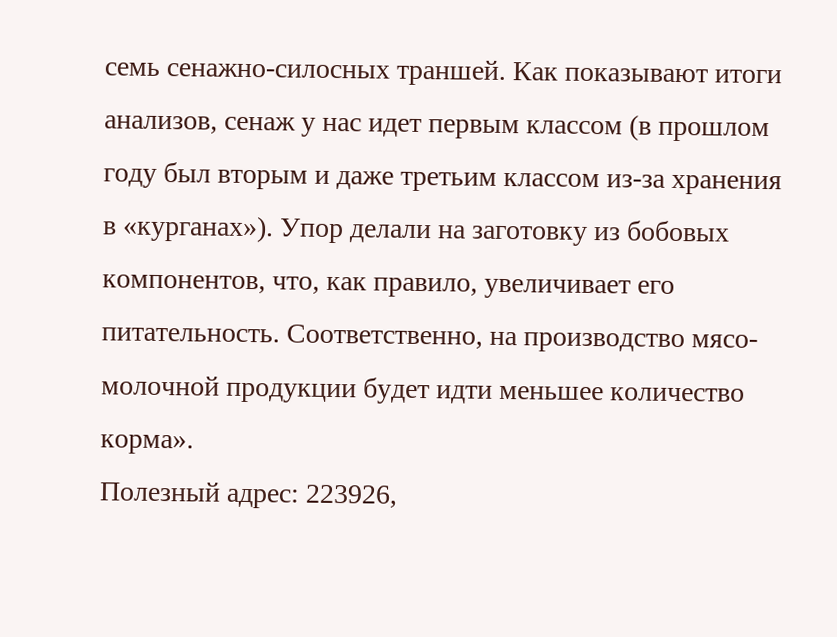семь сенажно-силосных траншей. Как показывают итоги анализов, сенаж у нас идет первым классом (в прошлом году был вторым и даже третьим классом из-за хранения в «курганах»). Упор делали на заготовку из бобовых компонентов, что, как правило, увеличивает его питательность. Соответственно, на производство мясо-молочной продукции будет идти меньшее количество корма».
Полезный адрес: 223926,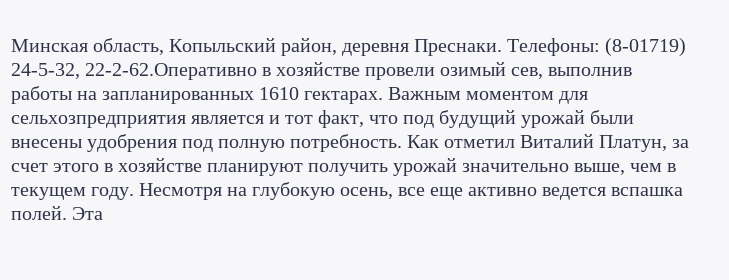Минская область, Копыльский район, деревня Преснаки. Телефоны: (8-01719) 24-5-32, 22-2-62.Оперативно в хозяйстве провели озимый сев, выполнив работы на запланированных 1610 гектарах. Важным моментом для сельхозпредприятия является и тот факт, что под будущий урожай были внесены удобрения под полную потребность. Как отметил Виталий Платун, за счет этого в хозяйстве планируют получить урожай значительно выше, чем в текущем году. Несмотря на глубокую осень, все еще активно ведется вспашка полей. Эта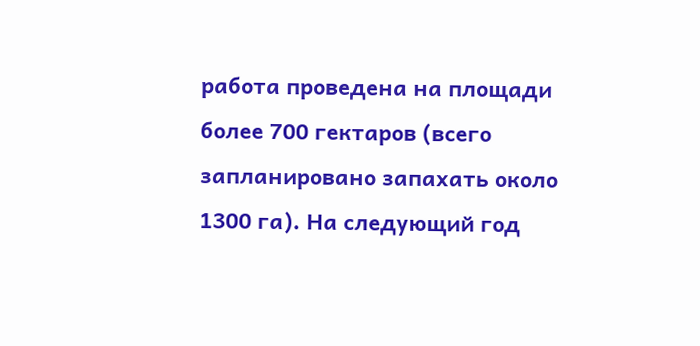работа проведена на площади более 700 гектаров (всего запланировано запахать около 1300 га). На следующий год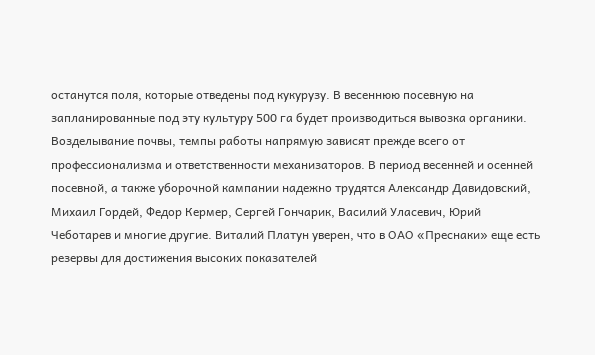останутся поля, которые отведены под кукурузу. В весеннюю посевную на запланированные под эту культуру 500 га будет производиться вывозка органики. Возделывание почвы, темпы работы напрямую зависят прежде всего от профессионализма и ответственности механизаторов. В период весенней и осенней посевной, а также уборочной кампании надежно трудятся Александр Давидовский, Михаил Гордей, Федор Кермер, Сергей Гончарик, Василий Уласевич, Юрий Чеботарев и многие другие. Виталий Платун уверен, что в ОАО «Преснаки» еще есть резервы для достижения высоких показателей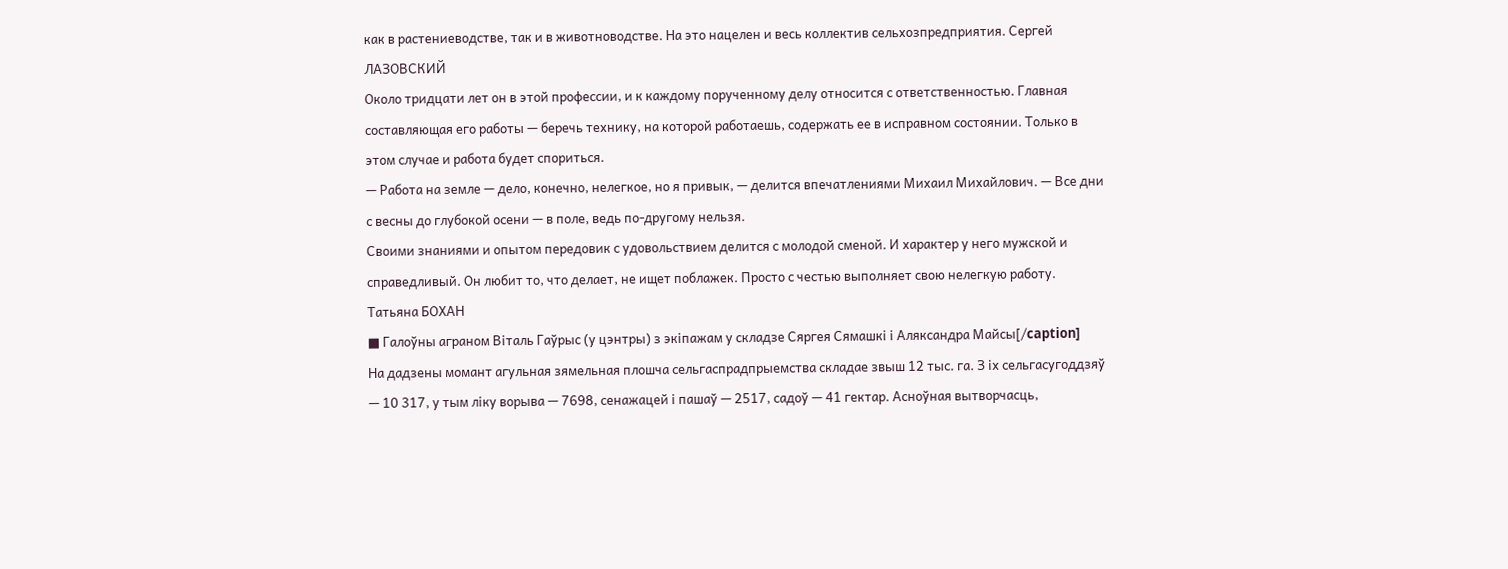как в растениеводстве, так и в животноводстве. На это нацелен и весь коллектив сельхозпредприятия. Сергей ЛАЗОВСКИЙ
Около тридцати лет он в этой профессии, и к каждому порученному делу относится с ответственностью. Главная составляющая его работы — беречь технику, на которой работаешь, содержать ее в исправном состоянии. Только в этом случае и работа будет спориться.
— Работа на земле — дело, конечно, нелегкое, но я привык, — делится впечатлениями Михаил Михайлович. — Все дни с весны до глубокой осени — в поле, ведь по-другому нельзя.
Своими знаниями и опытом передовик с удовольствием делится с молодой сменой. И характер у него мужской и справедливый. Он любит то, что делает, не ищет поблажек. Просто с честью выполняет свою нелегкую работу.
Татьяна БОХАН
■ Галоўны аграном Віталь Гаўрыс (у цэнтры) з экіпажам у складзе Сяргея Сямашкі і Аляксандра Майсы[/caption]
На дадзены момант агульная зямельная плошча сельгаспрадпрыемства складае звыш 12 тыс. га. З іх сельгасугоддзяў — 10 317, у тым ліку ворыва — 7698, сенажацей і пашаў — 2517, садоў — 41 гектар. Асноўная вытворчасць,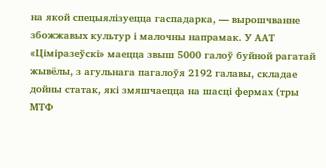на якой спецыялізуецца гаспадарка, — вырошчванне збожжавых культур і малочны напрамак. У ААТ «Ціміразеўскі» маецца звыш 5000 галоў буйной рагатай жывёлы, з агульнага пагалоўя 2192 галавы, складае дойны статак, які змяшчаецца на шасці фермах (тры МТФ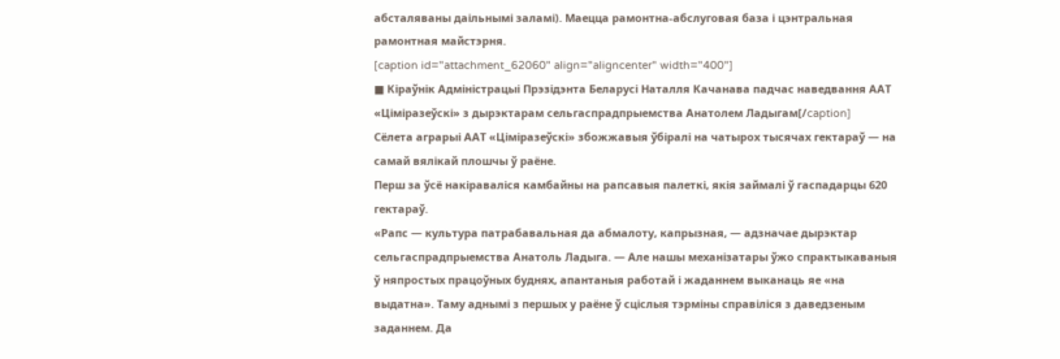абсталяваны даільнымі заламі). Маецца рамонтна-абслуговая база і цэнтральная рамонтная майстэрня.
[caption id="attachment_62060" align="aligncenter" width="400"]
■ Кіраўнік Адміністрацыі Прэзідэнта Беларусі Наталля Качанава падчас наведвання ААТ «Ціміразеўскі» з дырэктарам сельгаспрадпрыемства Анатолем Ладыгам[/caption]
Сёлета аграрыі ААТ «Ціміразеўскі» збожжавыя ўбіралі на чатырох тысячах гектараў — на самай вялікай плошчы ў раёне.
Перш за ўсё накіраваліся камбайны на рапсавыя палеткі, якія займалі ў гаспадарцы 620 гектараў.
«Рапс — культура патрабавальная да абмалоту, капрызная, — адзначае дырэктар сельгаспрадпрыемства Анатоль Ладыга. — Але нашы механізатары ўжо спрактыкаваныя ў няпростых працоўных буднях, апантаныя работай і жаданнем выканаць яе «на выдатна». Таму аднымі з першых у раёне ў сціслыя тэрміны справіліся з даведзеным заданнем. Да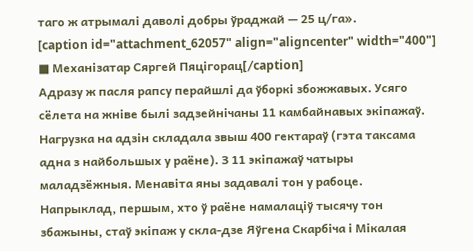таго ж атрымалі даволі добры ўраджай — 25 ц/га».
[caption id="attachment_62057" align="aligncenter" width="400"]
■ Механізатар Сяргей Пяцігорац[/caption]
Адразу ж пасля рапсу перайшлі да ўборкі збожжавых. Усяго сёлета на жніве былі задзейнічаны 11 камбайнавых экіпажаў. Нагрузка на адзін складала звыш 400 гектараў (гэта таксама адна з найбольшых у раёне). З 11 экіпажаў чатыры маладзёжныя. Менавіта яны задавалі тон у рабоце. Напрыклад, першым, хто ў раёне намалаціў тысячу тон збажыны, стаў экіпаж у скла-дзе Яўгена Скарбіча і Мікалая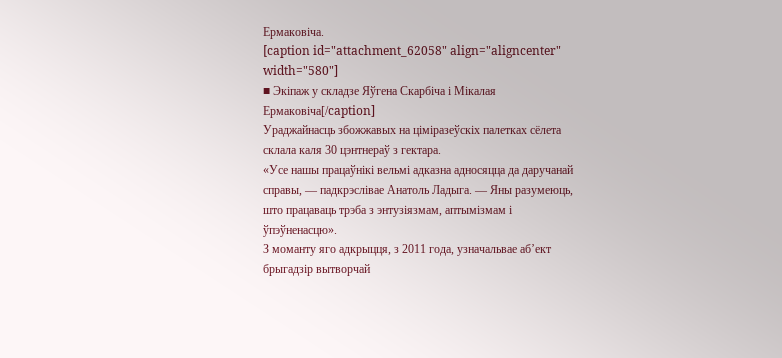Ермаковіча.
[caption id="attachment_62058" align="aligncenter" width="580"]
■ Экіпаж у складзе Яўгена Скарбіча і Мікалая Ермаковіча[/caption]
Ураджайнасць збожжавых на ціміразеўскіх палетках сёлета склала каля 30 цэнтнераў з гектара.
«Усе нашы працаўнікі вельмі адказна адносяцца да даручанай справы, — падкрэслівае Анатоль Ладыга. — Яны разумеюць, што працаваць трэба з энтузіязмам, аптымізмам і ўпэўненасцю».
З моманту яго адкрыцця, з 2011 года, узначальвае аб’ект брыгадзір вытворчай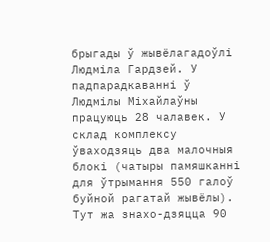брыгады ў жывёлагадоўлі Людміла Гардзей. У падпарадкаванні ў Людмілы Міхайлаўны працуюць 28 чалавек. У склад комплексу ўваходзяць два малочныя блокі (чатыры памяшканні для ўтрымання 550 галоў буйной рагатай жывёлы). Тут жа знахо-дзяцца 90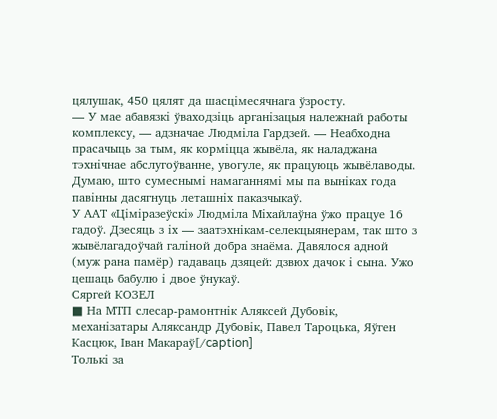цялушак, 450 цялят да шасцімесячнага ўзросту.
— У мае абавязкі ўваходзіць арганізацыя належнай работы комплексу, — адзначае Людміла Гардзей. — Неабходна прасачыць за тым, як корміцца жывёла, як наладжана тэхнічнае абслугоўванне, увогуле, як працуюць жывёлаводы. Думаю, што сумеснымі намаганнямі мы па выніках года павінны дасягнуць леташніх паказчыкаў.
У ААТ «Ціміразеўскі» Людміла Міхайлаўна ўжо працуе 16 гадоў. Дзесяць з іх — заатэхнікам-селекцыянерам, так што з жывёлагадоўчай галіной добра знаёма. Давялося адной (муж рана памёр) гадаваць дзяцей: дзвюх дачок і сына. Ужо цешаць бабулю і двое ўнукаў.
Сяргей КОЗЕЛ
■ На МТП слесар-рамонтнік Аляксей Дубовік, механізатары Аляксандр Дубовік, Павел Тароцька, Яўген Касцюк, Іван Макараў[/caption]
Толькі за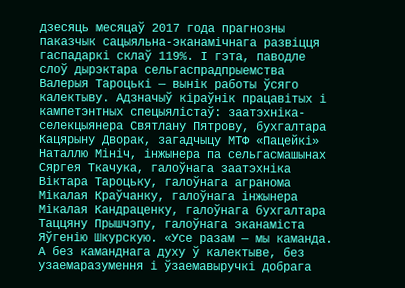дзесяць месяцаў 2017 года прагнозны паказчык сацыяльна-эканамічнага развіцця гаспадаркі склаў 119%. І гэта, паводле слоў дырэктара сельгаспрадпрыемства Валерыя Тароцькі — вынік работы ўсяго калектыву. Адзначыў кіраўнік працавітых і кампетэнтных спецыялістаў: заатэхніка-селекцыянера Святлану Пятрову, бухгалтара Кацярыну Дворак, загадчыцу МТФ «Пацейкі» Наталлю Мініч, інжынера па сельгасмашынах Сяргея Ткачука, галоўнага заатэхніка Віктара Тароцьку, галоўнага агранома Мікалая Краўчанку, галоўнага інжынера Мікалая Кандраценку, галоўнага бухгалтара Таццяну Прышчэпу, галоўнага эканаміста Яўгенію Шкурскую. «Усе разам — мы каманда. А без каманднага духу ў калектыве, без узаемаразумення і ўзаемавыручкі добрага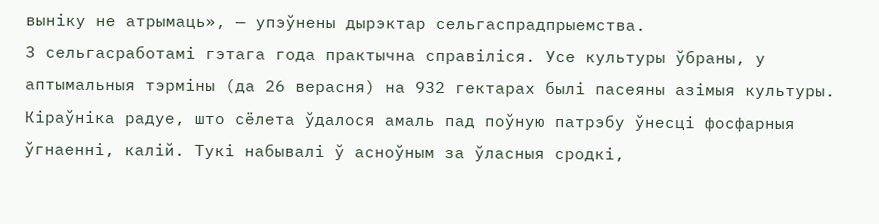выніку не атрымаць», — упэўнены дырэктар сельгаспрадпрыемства.
З сельгасработамі гэтага года практычна справіліся. Усе культуры ўбраны, у аптымальныя тэрміны (да 26 верасня) на 932 гектарах былі пасеяны азімыя культуры. Кіраўніка радуе, што сёлета ўдалося амаль пад поўную патрэбу ўнесці фосфарныя ўгнаенні, калій. Тукі набывалі ў асноўным за ўласныя сродкі,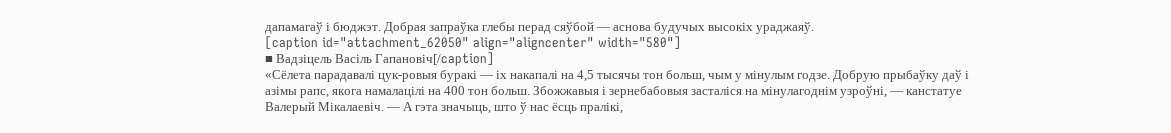дапамагаў і бюджэт. Добрая запраўка глебы перад сяўбой — аснова будучых высокіх ураджаяў.
[caption id="attachment_62050" align="aligncenter" width="580"]
■ Вадзіцель Васіль Гапановіч[/caption]
«Сёлета парадавалі цук-ровыя буракі — іх накапалі на 4,5 тысячы тон больш, чым у мінулым годзе. Добрую прыбаўку даў і азімы рапс, якога намалацілі на 400 тон больш. Збожжавыя і зернебабовыя засталіся на мінулагоднім узроўні, — канстатуе Валерый Мікалаевіч. — А гэта значыць, што ў нас ёсць пралікі,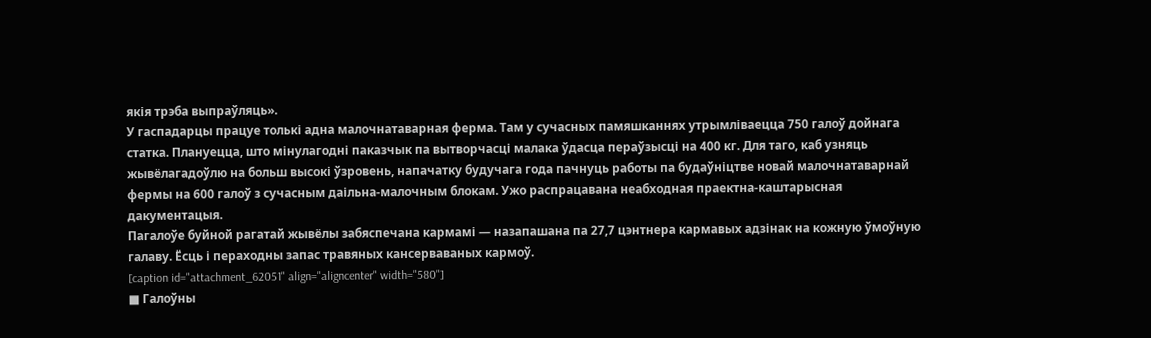якія трэба выпраўляць».
У гаспадарцы працуе толькі адна малочнатаварная ферма. Там у сучасных памяшканнях утрымліваецца 750 галоў дойнага статка. Плануецца, што мінулагодні паказчык па вытворчасці малака ўдасца пераўзысці на 400 кг. Для таго, каб узняць жывёлагадоўлю на больш высокі ўзровень, напачатку будучага года пачнуць работы па будаўніцтве новай малочнатаварнай фермы на 600 галоў з сучасным даільна-малочным блокам. Ужо распрацавана неабходная праектна-каштарысная дакументацыя.
Пагалоўе буйной рагатай жывёлы забяспечана кармамі — назапашана па 27,7 цэнтнера кармавых адзінак на кожную ўмоўную галаву. Ёсць і пераходны запас травяных кансерваваных кармоў.
[caption id="attachment_62051" align="aligncenter" width="580"]
■ Галоўны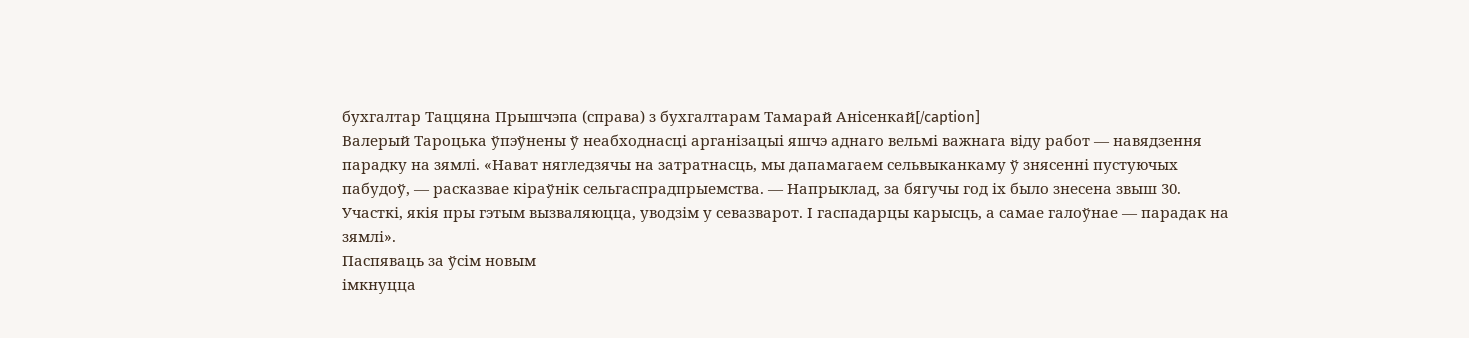бухгалтар Таццяна Прышчэпа (справа) з бухгалтарам Тамарай Анісенкай[/caption]
Валерый Тароцька ўпэўнены ў неабходнасці арганізацыі яшчэ аднаго вельмі важнага віду работ — навядзення парадку на зямлі. «Нават нягледзячы на затратнасць, мы дапамагаем сельвыканкаму ў знясенні пустуючых пабудоў, — расказвае кіраўнік сельгаспрадпрыемства. — Напрыклад, за бягучы год іх было знесена звыш 30. Участкі, якія пры гэтым вызваляюцца, уводзім у севазварот. І гаспадарцы карысць, а самае галоўнае — парадак на зямлі».
Паспяваць за ўсім новым
імкнуцца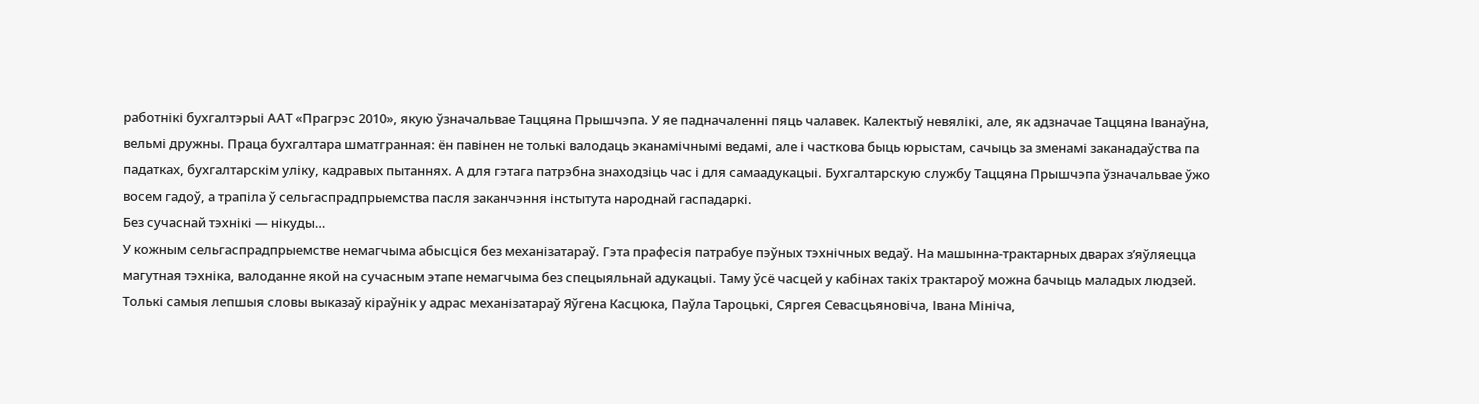работнікі бухгалтэрыі ААТ «Прагрэс 2010», якую ўзначальвае Таццяна Прышчэпа. У яе падначаленні пяць чалавек. Калектыў невялікі, але, як адзначае Таццяна Іванаўна, вельмі дружны. Праца бухгалтара шматгранная: ён павінен не толькі валодаць эканамічнымі ведамі, але і часткова быць юрыстам, сачыць за зменамі заканадаўства па падатках, бухгалтарскім уліку, кадравых пытаннях. А для гэтага патрэбна знаходзіць час і для самаадукацыі. Бухгалтарскую службу Таццяна Прышчэпа ўзначальвае ўжо восем гадоў, а трапіла ў сельгаспрадпрыемства пасля заканчэння інстытута народнай гаспадаркі.
Без сучаснай тэхнікі — нікуды…
У кожным сельгаспрадпрыемстве немагчыма абысціся без механізатараў. Гэта прафесія патрабуе пэўных тэхнічных ведаў. На машынна-трактарных дварах з’яўляецца магутная тэхніка, валоданне якой на сучасным этапе немагчыма без спецыяльнай адукацыі. Таму ўсё часцей у кабінах такіх трактароў можна бачыць маладых людзей. Толькі самыя лепшыя словы выказаў кіраўнік у адрас механізатараў Яўгена Касцюка, Паўла Тароцькі, Сяргея Севасцьяновіча, Івана Мініча,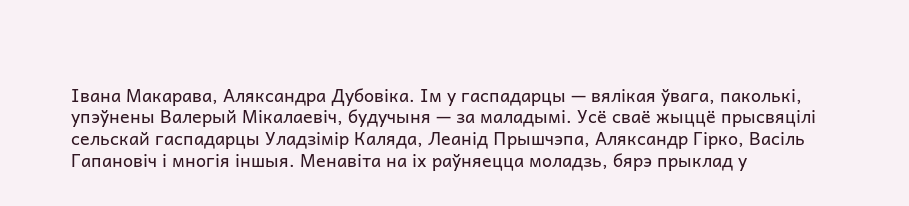Івана Макарава, Аляксандра Дубовіка. Ім у гаспадарцы — вялікая ўвага, паколькі, упэўнены Валерый Мікалаевіч, будучыня — за маладымі. Усё сваё жыццё прысвяцілі сельскай гаспадарцы Уладзімір Каляда, Леанід Прышчэпа, Аляксандр Гірко, Васіль Гапановіч і многія іншыя. Менавіта на іх раўняецца моладзь, бярэ прыклад у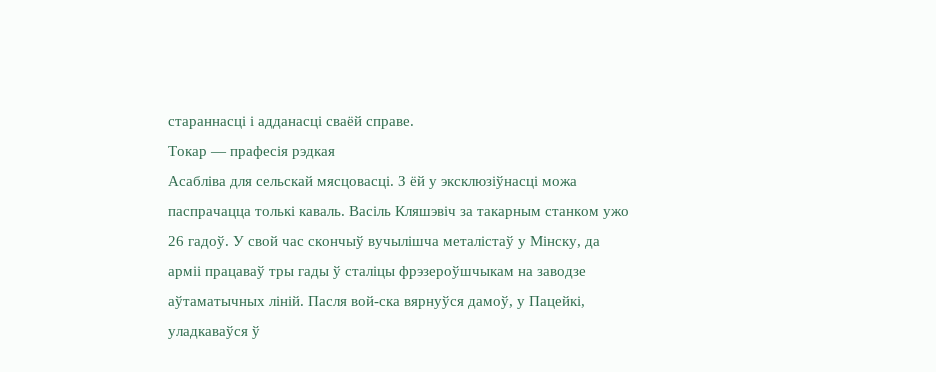стараннасці і адданасці сваёй справе.
Токар — прафесія рэдкая
Асабліва для сельскай мясцовасці. З ёй у эксклюзіўнасці можа паспрачацца толькі каваль. Васіль Кляшэвіч за такарным станком ужо 26 гадоў. У свой час скончыў вучылішча металістаў у Мінску, да арміі працаваў тры гады ў сталіцы фрэзероўшчыкам на заводзе аўтаматычных ліній. Пасля вой-ска вярнуўся дамоў, у Пацейкі, уладкаваўся ў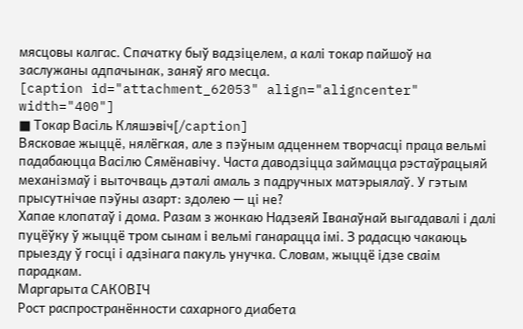мясцовы калгас. Спачатку быў вадзіцелем, а калі токар пайшоў на заслужаны адпачынак, заняў яго месца.
[caption id="attachment_62053" align="aligncenter" width="400"]
■ Токар Васіль Кляшэвіч[/caption]
Вясковае жыццё, нялёгкая, але з пэўным адценнем творчасці праца вельмі падабаюцца Васілю Сямёнавічу. Часта даводзіцца займацца рэстаўрацыяй механізмаў і выточваць дэталі амаль з падручных матэрыялаў. У гэтым прысутнічае пэўны азарт: здолею — ці не?
Хапае клопатаў і дома. Разам з жонкаю Надзеяй Іванаўнай выгадавалі і далі пуцёўку ў жыццё тром сынам і вельмі ганарацца імі. З радасцю чакаюць прыезду ў госці і адзінага пакуль унучка. Словам, жыццё ідзе сваім парадкам.
Маргарыта САКОВІЧ
Рост распространённости сахарного диабета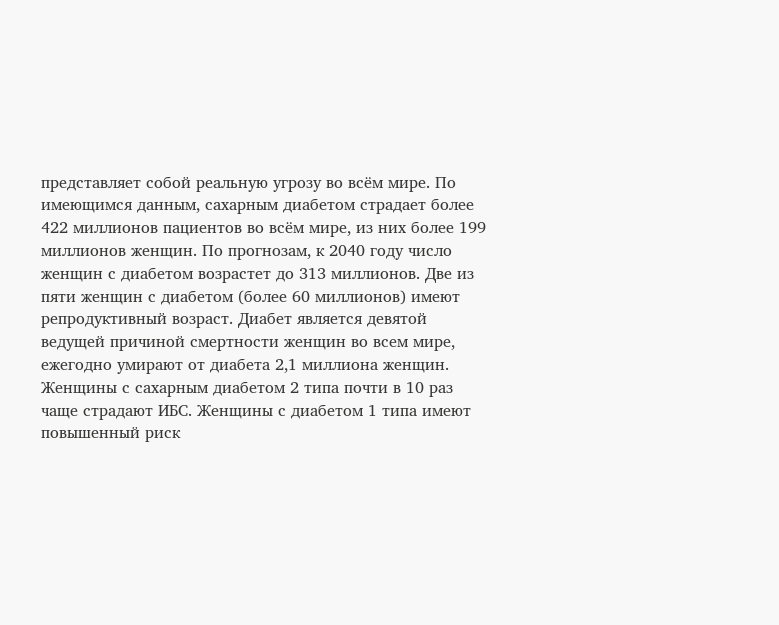представляет собой реальную угрозу во всём мире. По имеющимся данным, сахарным диабетом страдает более 422 миллионов пациентов во всём мире, из них более 199 миллионов женщин. По прогнозам, к 2040 году число женщин с диабетом возрастет до 313 миллионов. Две из пяти женщин с диабетом (более 60 миллионов) имеют репродуктивный возраст. Диабет является девятой ведущей причиной смертности женщин во всем мире, ежегодно умирают от диабета 2,1 миллиона женщин. Женщины с сахарным диабетом 2 типа почти в 10 раз чаще страдают ИБС. Женщины с диабетом 1 типа имеют повышенный риск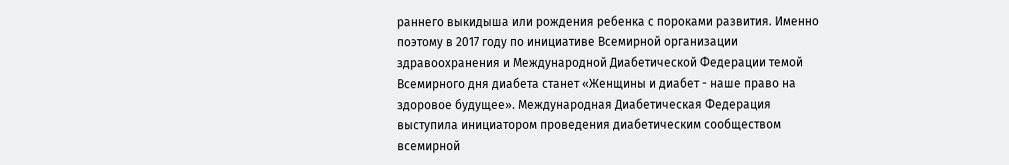раннего выкидыша или рождения ребенка с пороками развития. Именно поэтому в 2017 году по инициативе Всемирной организации здравоохранения и Международной Диабетической Федерации темой Всемирного дня диабета станет «Женщины и диабет - наше право на здоровое будущее». Международная Диабетическая Федерация выступила инициатором проведения диабетическим сообществом всемирной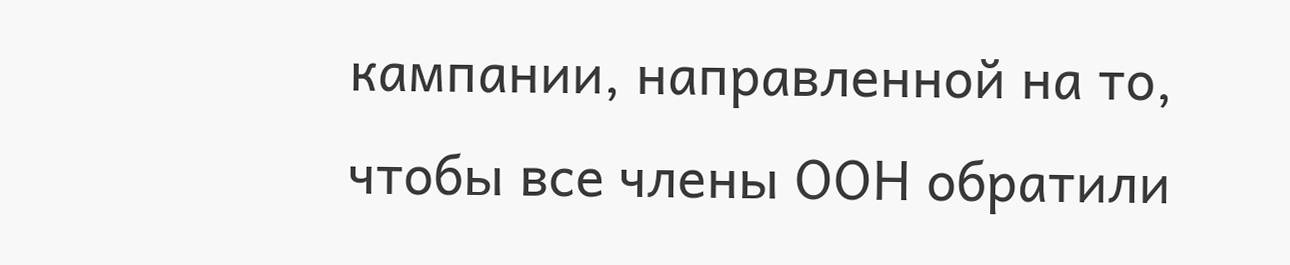кампании, направленной на то, чтобы все члены ООН обратили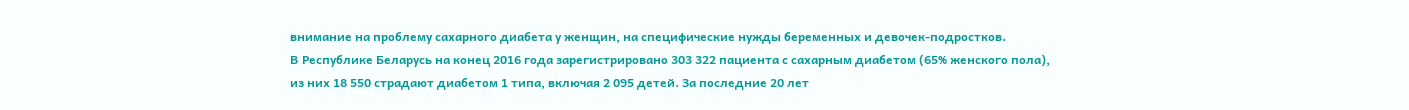внимание на проблему сахарного диабета у женщин, на специфические нужды беременных и девочек-подростков.
В Республике Беларусь на конец 2016 года зарегистрировано 303 322 пациента с сахарным диабетом (65% женского пола), из них 18 550 страдают диабетом 1 типа, включая 2 095 детей. За последние 20 лет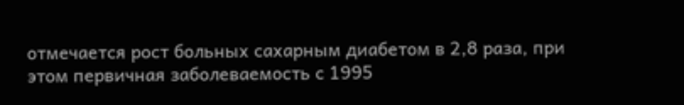отмечается рост больных сахарным диабетом в 2,8 раза, при этом первичная заболеваемость с 1995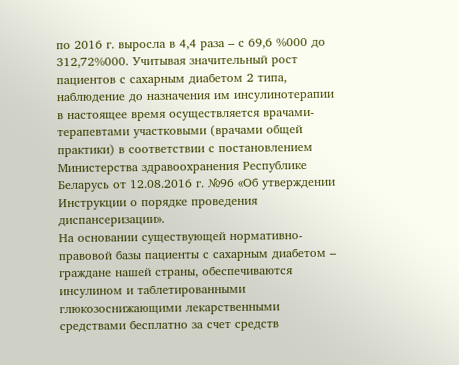по 2016 г. выросла в 4,4 раза – с 69,6 %000 до 312,72%000. Учитывая значительный рост пациентов с сахарным диабетом 2 типа, наблюдение до назначения им инсулинотерапии в настоящее время осуществляется врачами-терапевтами участковыми (врачами общей практики) в соответствии с постановлением Министерства здравоохранения Республике Беларусь от 12.08.2016 г. №96 «Об утверждении Инструкции о порядке проведения диспансеризации».
На основании существующей нормативно-правовой базы пациенты с сахарным диабетом – граждане нашей страны, обеспечиваются инсулином и таблетированными глюкозоснижающими лекарственными средствами бесплатно за счет средств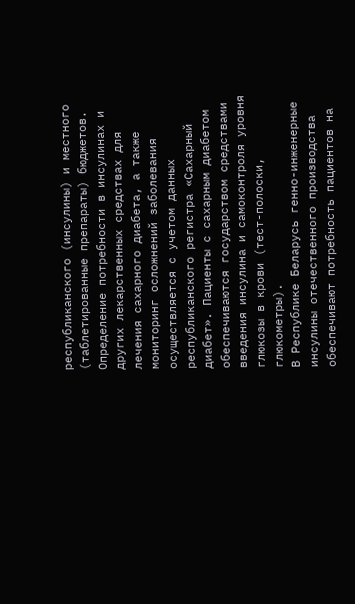республиканского (инсулины) и местного (таблетированные препараты) бюджетов. Определение потребности в инсулинах и других лекарственных средствах для лечения сахарного диабета, а также мониторинг осложнений заболевания осуществляется с учетом данных республиканского регистра «Сахарный диабет». Пациенты с сахарным диабетом обеспечиваются государством средствами введения инсулина и самоконтроля уровня глюкозы в крови (тест-полоски, глюкометры).
В Республике Беларусь генно-инженерные инсулины отечественного производства обеспечивают потребность пациентов на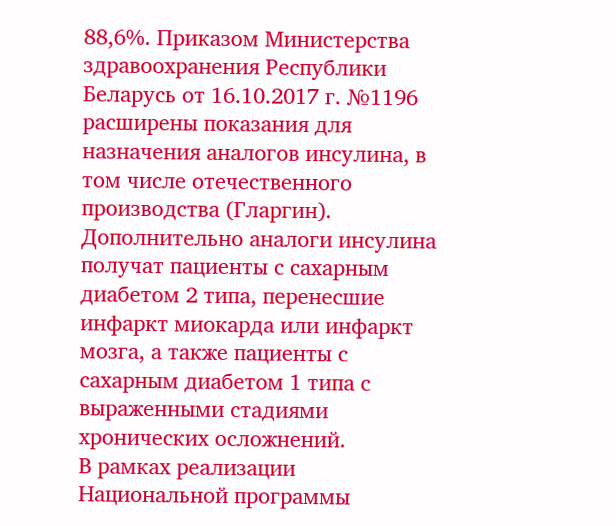88,6%. Приказом Министерства здравоохранения Республики Беларусь от 16.10.2017 г. №1196 расширены показания для назначения аналогов инсулина, в том числе отечественного производства (Гларгин). Дополнительно аналоги инсулина получат пациенты с сахарным диабетом 2 типа, перенесшие инфаркт миокарда или инфаркт мозга, а также пациенты с сахарным диабетом 1 типа с выраженными стадиями хронических осложнений.
В рамках реализации Национальной программы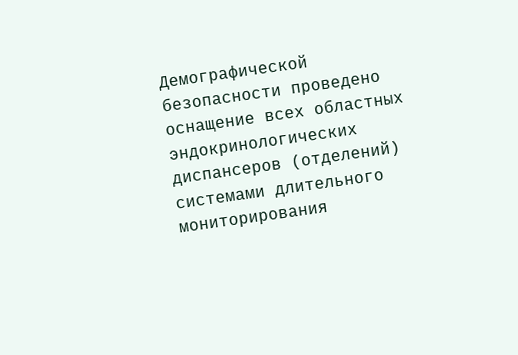Демографической безопасности проведено оснащение всех областных эндокринологических диспансеров (отделений) системами длительного мониторирования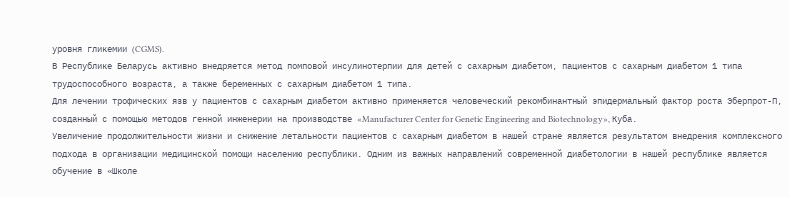уровня гликемии (CGMS).
В Республике Беларусь активно внедряется метод помповой инсулинотерпии для детей с сахарным диабетом, пациентов с сахарным диабетом 1 типа трудоспособного возраста, а также беременных с сахарным диабетом 1 типа.
Для лечении трофических язв у пациентов с сахарным диабетом активно применяется человеческий рекомбинантный эпидермальный фактор роста Эберпрот-П, созданный с помощью методов генной инженерии на производстве «Manufacturer Center for Genetic Engineering and Biotechnology», Куба.
Увеличение продолжительности жизни и снижение летальности пациентов с сахарным диабетом в нашей стране является результатом внедрения комплексного подхода в организации медицинской помощи населению республики. Одним из важных направлений современной диабетологии в нашей республике является обучение в «Школе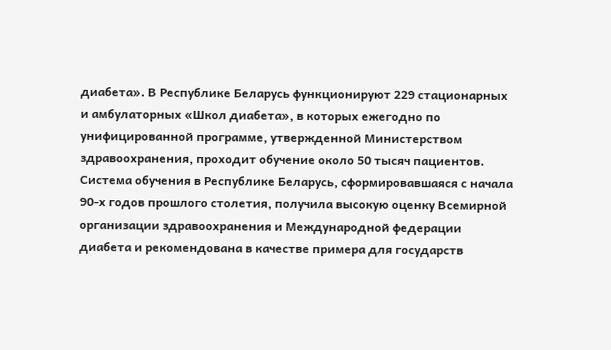диабета». В Республике Беларусь функционируют 229 стационарных и амбулаторных «Школ диабета», в которых ежегодно по унифицированной программе, утвержденной Министерством здравоохранения, проходит обучение около 50 тысяч пациентов. Система обучения в Республике Беларусь, сформировавшаяся с начала 90-х годов прошлого столетия, получила высокую оценку Всемирной организации здравоохранения и Международной федерации диабета и рекомендована в качестве примера для государств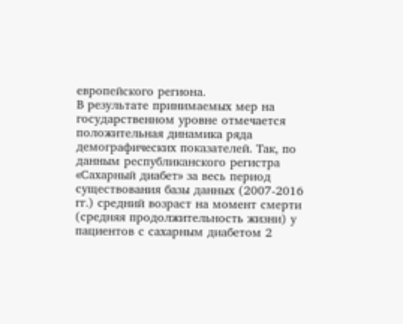европейского региона.
В результате принимаемых мер на государственном уровне отмечается положительная динамика ряда демографических показателей. Так, по данным республиканского регистра «Сахарный диабет» за весь период существования базы данных (2007-2016 гг.) средний возраст на момент смерти (средняя продолжительность жизни) у пациентов с сахарным диабетом 2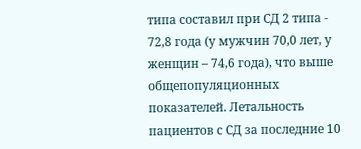типа составил при СД 2 типа - 72,8 года (у мужчин 70,0 лет, у женщин – 74,6 года), что выше общепопуляционных показателей. Летальность пациентов с СД за последние 10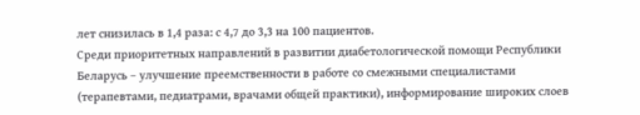лет снизилась в 1,4 раза: с 4,7 до 3,3 на 100 пациентов.
Среди приоритетных направлений в развитии диабетологической помощи Республики Беларусь – улучшение преемственности в работе со смежными специалистами (терапевтами, педиатрами, врачами общей практики), информирование широких слоев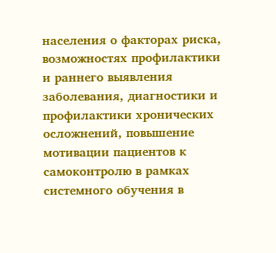населения о факторах риска, возможностях профилактики и раннего выявления заболевания, диагностики и профилактики хронических осложнений, повышение мотивации пациентов к самоконтролю в рамках системного обучения в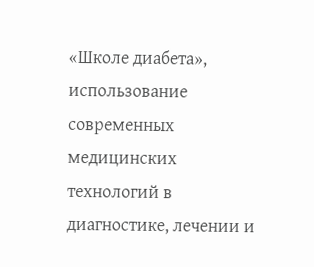«Школе диабета», использование современных медицинских технологий в диагностике, лечении и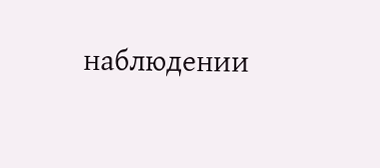наблюдении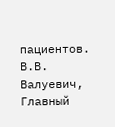пациентов.
В.В. Валуевич,
Главный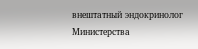внештатный эндокринолог Министерства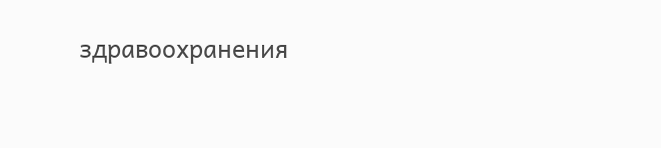здравоохранения